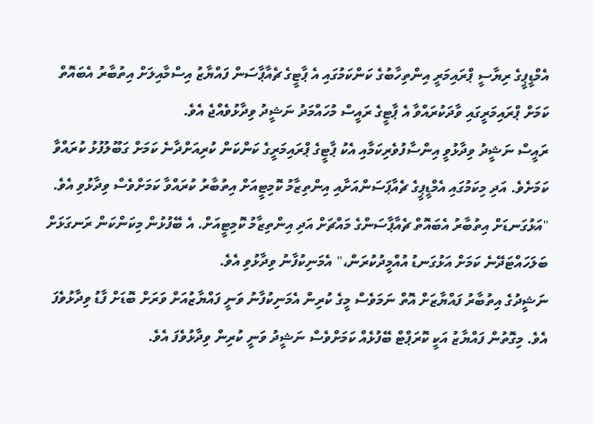އެމްޑީޕީގެ ރިޔާސީ ޕްރައިމަރީ އިންތިހާބުގެ ކަންކަމުގައި އެ ޕާޓީގެ ޗެއާޕާސަން ފައްޔާޒު އިސްމާއިލަށް އިތުބާރު އެބައޮތް ކަމަށް ޕްރައިމަރީގައި ވާދަކުރައްވާ އެ ޕާޓީގެ ރައީސް މުހައްމަދު ނަޝީދު ވިދާޅުވެއްޖެ އެވެ.
ރައީސް ނަޝީދު ވިދާޅުވީ އިންސާފުވެރިކަމާއި އެކު ޕާޓީގެ ޕްރައިމަރީގެ ކަންކަން ކުރިއަށްދާނެ ކަމަށް ގަބޫލުފުޅު ކުރައްވާ ކަމަށެވެ. އަދި މިކަމުގައި އެމްޑީޕީގެ ޗެއާޕަސަންއަށާއި އިންތިޒާމު ކޮމިޓީއަށް އިތުބާރު ކުރައްވާ ކަމަށްވެސް ވިދާޅުވި އެވެ.
"އަޅުގަނޑަށް އިތުބާރު އެބައޮތް ޗެއާޕާސަންގެ މައްޗަށް އަދި އިންތިޒާމު ކޮމިޓީއަށް. އެ ބޭފުޅުން މިކަންކަން ރަނގަޅަށް ބަލަހައްޓަދޭނެ ކަމަށް އަޅުގަނޑު އުއްމީދުކުރަން،" އެމަނިކުފާނު ވިދާޅުވި އެވެ.
ނަޝީދުގެ އިތުބާރު ފައްޔާޒަށް އޮތް ނަމަވެސް މީގެ ކުރިން އެމަނިކުފާނު ވަނީ ފައްޔާޒުއަށް ވަރަށް ބޮޑަށް ފާޑު ވިދާޅުވެފަ އެވެ. މިގޮތުން ފައްޔާޒު އަކީ ކޮރަޕްޓް ބޭފުޅެއް ކަމަށްވެސް ނަޝީދު ވަނީ ކުރިން ވިދާޅުވެފަ އެވެ.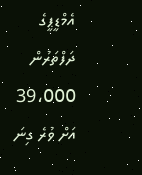އެމްޑީޕީގެ ދަފްތަރުން 39،000 އަށް ވުރެ ގިނަ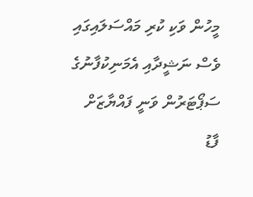މީހުން ވަކި ކުރި މައްސަލައިގައި ވެސް ނަޝީދާއި އެމަނިކުފާނުގެ ސަޕޯޓަރުން ވަނީ ފައްޔާޒަށް ފާޑު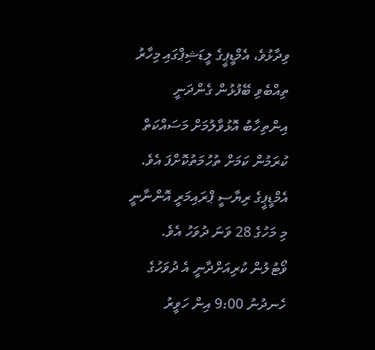ވިދާޅުވެ، އެމްޑީޕީގެ ލީޑަޝިޕްގައި މިހާރު ތިއްބެވި ބޭފުޅުން ގެންދަނީ އިންތިހާބު އޮޅުވާލުމަށް މަސައްކަތް ކުރަމުން ކަމަށް ތުހުމަތުކޮށްފަ އެވެ.
އެމްޑީޕީގެ ރިޔާސީ ޕްރައިމަރީ އޮންނާނީ މި މަހުގެ 28 ވަނަ ދުވަހު އެވެ. ވޯޓުލުން ކުރިއަށްދާނީ އެ ދުވަހުގެ ހެނދުނު 9:00 އިން ހަވީރު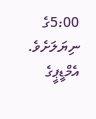5:00ގެ ނިޔަލަށެވެ.
އެމްޑީޕީގެ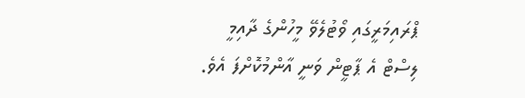ޕްރައިމަރީގައި ވޯޓުލެވޭ މީހުންގެ ދާއިމީ ލިސްޓް އެ ޕާޓީން ވަނީ އާންމުކޮށްފަ އެވެ.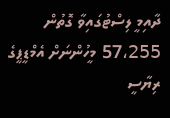ދާއިމީ ލިސްޓުގައިވާ ގޮތުން 57،255 މީހުންނަށް އެމްޑީޕީގެ ރިޔާސީ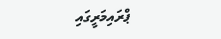ޕްރައިމަރީގައި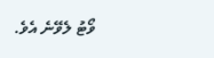ވޯޓު ލެވޭނެ އެވެ.